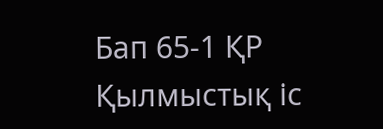Бап 65-1 ҚР Қылмыстық іс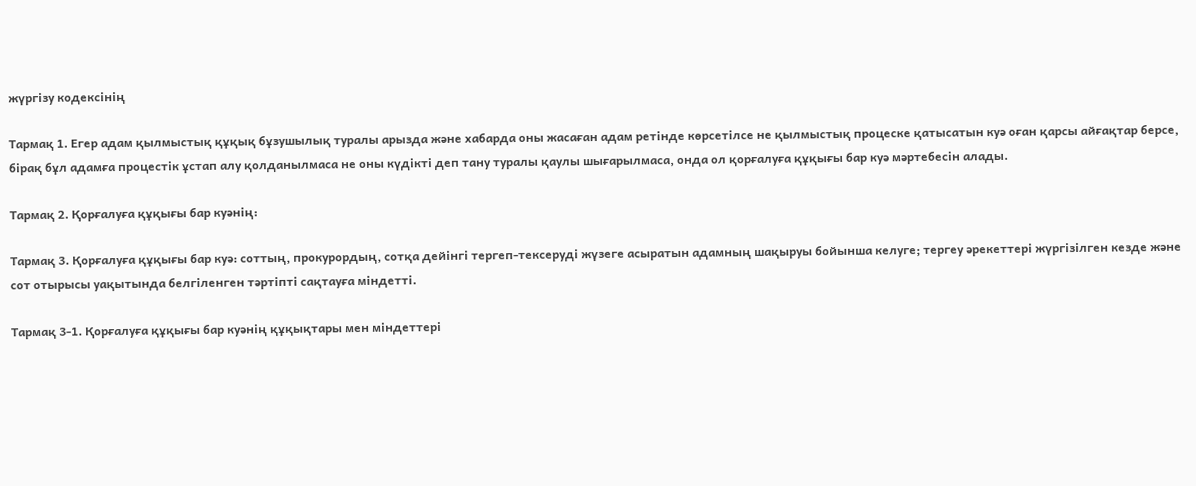жүргізу кодексінің

Тармақ 1. Егер адам қылмыстық құқық бұзушылық туралы арызда және хабарда оны жасаған адам ретінде көрсетілсе не қылмыстық процеске қатысатын куә оған қарсы айғақтар берсе, бірақ бұл адамға процестік ұстап алу қолданылмаса не оны күдікті деп тану туралы қаулы шығарылмаса, онда ол қорғалуға құқығы бар куә мәртебесін алады.

Тармақ 2. Қорғалуға құқығы бар куәнің:

Тармақ 3. Қорғалуға құқығы бар куә: соттың, прокурордың, сотқа дейінгі тергеп-тексеруді жүзеге асыратын адамның шақыруы бойынша келуге; тергеу әрекеттері жүргізілген кезде және сот отырысы уақытында белгіленген тәртіпті сақтауға міндетті.

Тармақ 3-1. Қорғалуға құқығы бар куәнің құқықтары мен міндеттері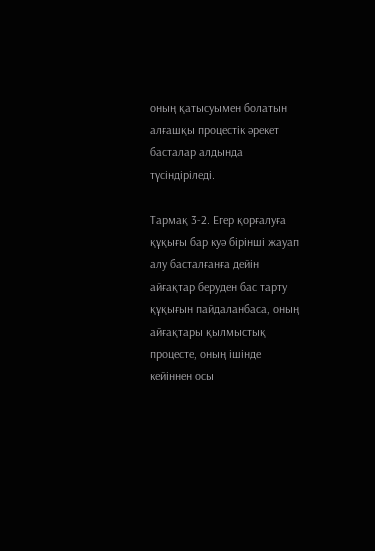оның қатысуымен болатын алғашқы процестік әрекет басталар алдында түсіндіріледі.

Тармақ 3-2. Егер қорғалуға құқығы бар куә бірінші жауап алу басталғанға дейін айғақтар беруден бас тарту құқығын пайдаланбаса, оның айғақтары қылмыстық процесте, оның ішінде кейіннен осы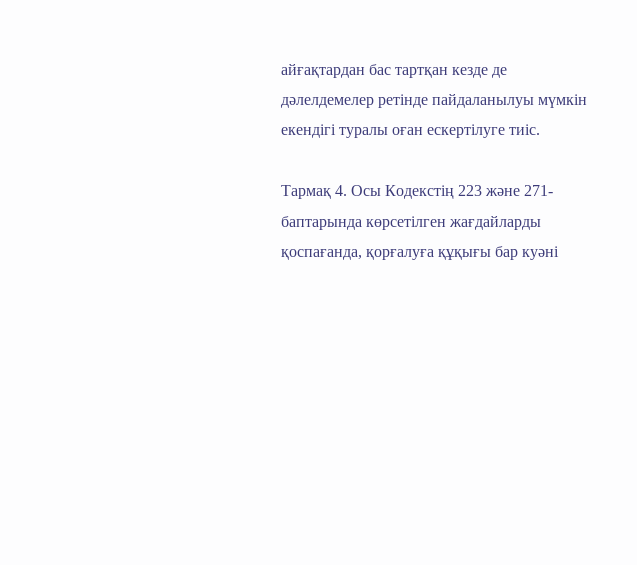айғақтардан бас тартқан кезде де дәлелдемелер ретінде пайдаланылуы мүмкін екендігі туралы оған ескертілуге тиіс.

Тармақ 4. Осы Кодекстiң 223 және 271-баптарында көрсетiлген жағдайларды қоспағанда, қорғалуға құқығы бар куәні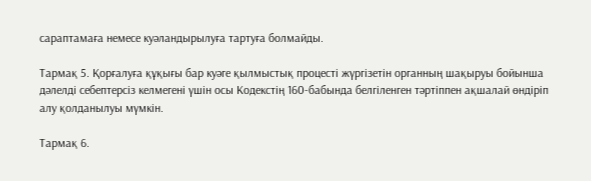сараптамаға немесе куәландырылуға тартуға болмайды.

Тармақ 5. Қорғалуға құқығы бар куәге қылмыстық процесті жүргізетін органның шақыруы бойынша дәлелді себептерсіз келмегені үшін осы Кодекстің 160-бабында белгіленген тәртіппен ақшалай өндіріп алу қолданылуы мүмкiн.

Тармақ 6.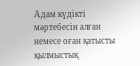Адам күдікті мәртебесін алған немесе оған қатысты қылмыстық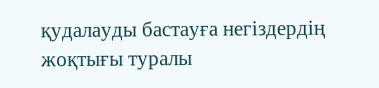қудалауды бастауға негіздердің жоқтығы туралы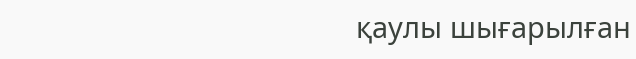қаулы шығарылған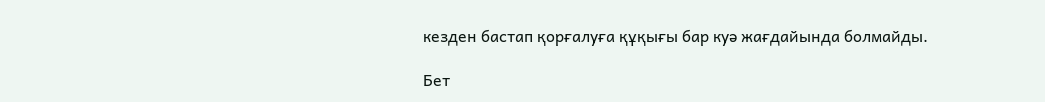кезден бастап қорғалуға құқығы бар куә жағдайында болмайды.

Бет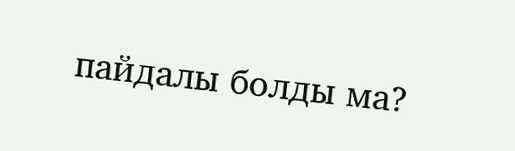пайдалы болды ма?